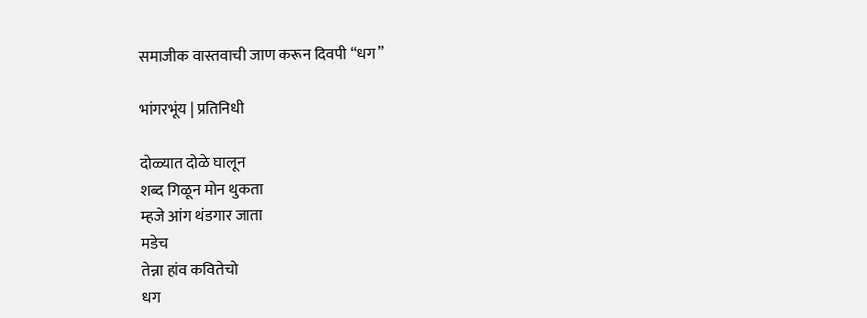समाजीक वास्तवाची जाण करून दिवपी “धग”

भांगरभूंय | प्रतिनिधी

दोळ्यात दोळे घालून
शब्द गिळून मोन थुकता
म्हजे आंग थंडगार जाता
मडेच
तेन्ना हांव कवितेचो
धग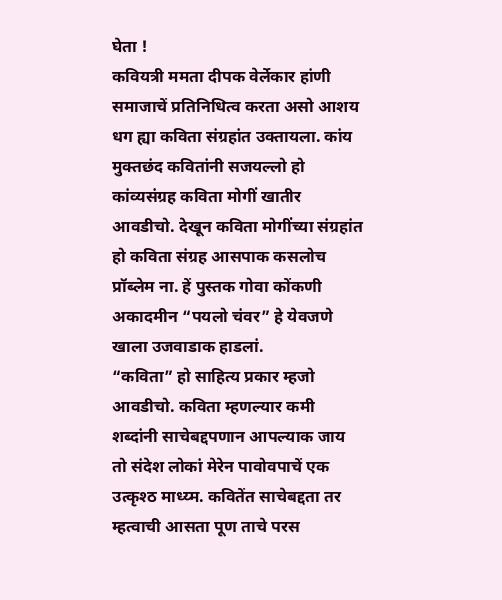घेता !
कवियत्री ममता दीपक वेर्लेकार हांणी समाजाचें प्रतिनिधित्व करता असो आशय धग ह्या कविता संग्रहांत उक्तायला. कांय मुक्तछंद कवितांनी सजयल्लो हो कांव्यसंग्रह कविता मोगीं खातीर आवडीचो. देखून कविता मोगींच्या संग्रहांत हो कविता संग्रह आसपाक कसलोच प्रॉब्लेम ना. हें पुस्तक गोवा कोंकणी अकादमीन “पयलो चंवर” हे येवजणे खाला उजवाडाक हाडलां.
“कविता” हो साहित्य प्रकार म्हजो आवडीचो. कविता म्हणल्यार कमी शब्दांनी साचेबद्दपणान आपल्याक जाय तो संदेश लोकां मेरेन पावोवपाचें एक उत्कृश्ठ माध्य्म. कवितेंत साचेबद्दता तर म्हत्वाची आसता पूण ताचे परस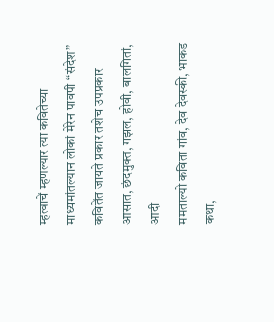म्हत्वाचें म्हणल्यार त्या कवितेच्या माध्यमांतल्यान लोकां मेरेन पावपी “संदेश” कवितेंत जायते प्रकार तशेच उपप्रकार आसात, छंदमुक्त, गझल, होवी, बालगितां, आदी
ममताल्यो कविता गांव, देव देवस्की, भाकड कथा,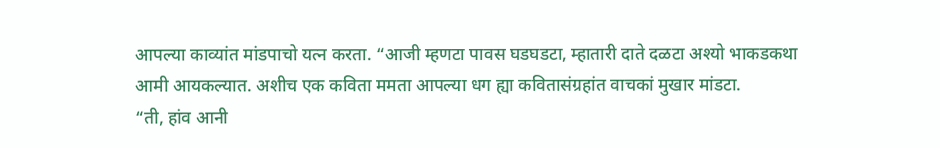आपल्या काव्यांत मांडपाचो यत्न करता. “आजी म्हणटा पावस घडघडटा, म्हातारी दाते दळटा अश्यो भाकडकथा आमी आयकल्यात. अशीच एक कविता ममता आपल्या धग ह्या कवितासंग्रहांत वाचकां मुखार मांडटा.
“ती, हांव आनी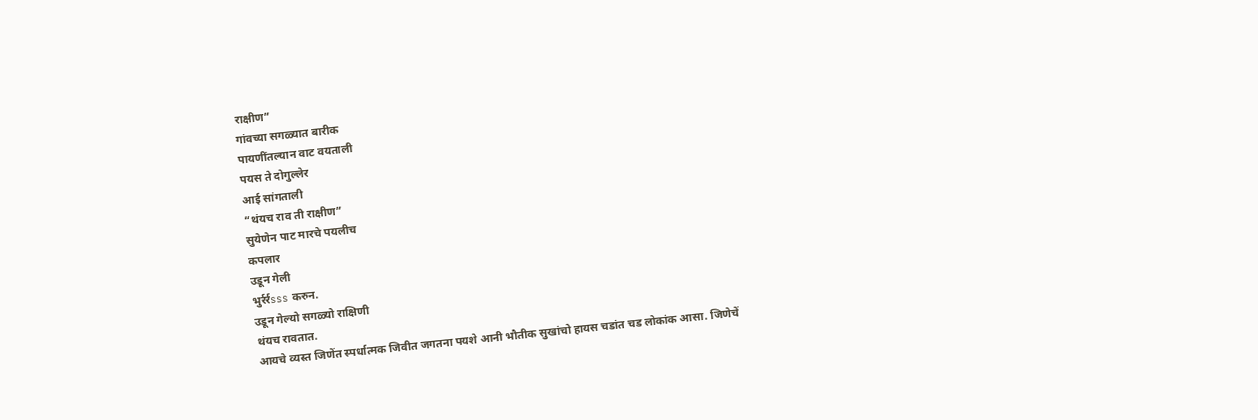राक्षीण”
गांवच्या सगळ्यात बारीक
पायणींतल्यान वाट वयताली
पयस ते दोगुल्लेर
आई सांगताली
“थंयच राव ती राक्षीण”
सुयेणेन पाट मारचे पयलीच
कपलार
उडून गेली
भुर्रर्रsss करुन.
उडून गेल्यो सगळ्यो राक्षिणी
थंयच रावतात.
आयचे व्यस्त जिणेंत स्पर्धात्मक जिवीत जगतना पयशे आनी भौतीक सुखांचो हायस चडांत चड लोकांक आसा. जिणेचें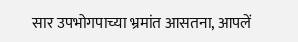सार उपभोगपाच्या भ्रमांत आसतना, आपलें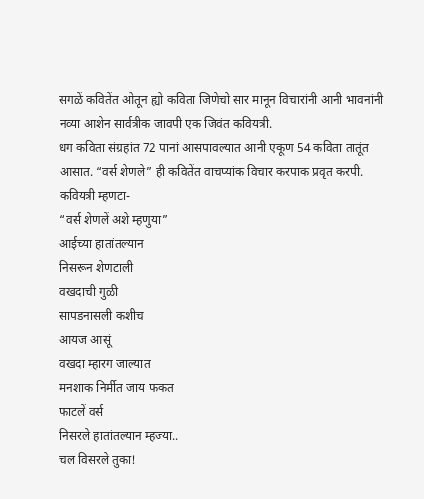सगळें कवितेंत ओतून ह्यो कविता जिणेचो सार मानून विचारांनी आनी भावनांनी नव्या आशेन सार्वत्रीक जावपी एक जिवंत कवियत्री.
धग कविता संग्रहांत 72 पानां आसपावल्यात आनी एकूण 54 कविता तातूंत आसात. “वर्स शेणले” ही कवितेंत वाचप्यांक विचार करपाक प्रवृत करपी. कवियत्री म्हणटा-
“वर्स शेणलें अशे म्हणुया”
आईच्या हातांतल्यान
निसरून शेणटाली
वखदाची गुळी
सापडनासली कशीच
आयज आसूं
वखदा म्हारग जाल्यात
मनशाक निर्मीत जाय फकत
फाटलें वर्स
निसरले हातांतल्यान म्हज्या..
चल विसरले तुका!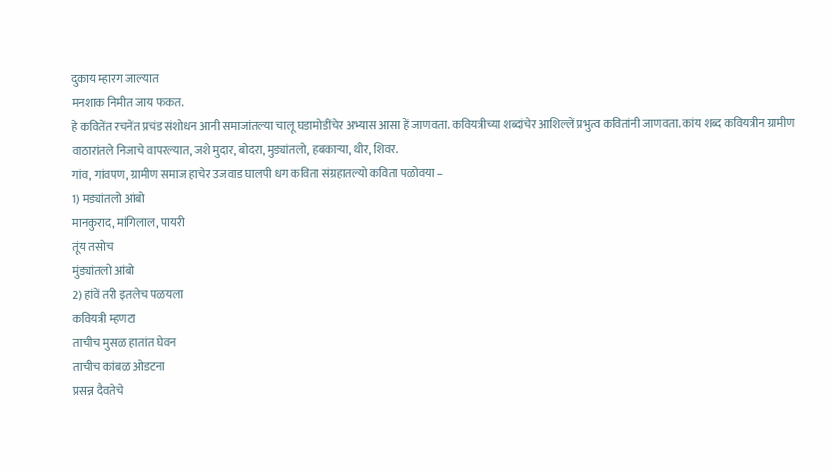दुकाय म्हारग जाल्यात
मनशाक निमीत जाय फकत.
हे कवितेंत रचनेंत प्रचंड संशोधन आनी समाजांतल्या चालू घडामोडींचेर अभ्यास आसा हें जाणवता. कवियत्रीच्या शब्दांचेर आशिल्लें प्रभुत्व कवितांनी जाणवता. कांय शब्द कवियत्रीन ग्रामीण वाठारांतले निजाचे वापरल्यात, जशे मुदार, बोदरा, मुड्यांतलो, हबकार्‍या, थीर, शिवर.
गांव, गांवपण, ग्रामीण समाज हाचेर उजवाड घालपी धग कविता संग्रहातल्यो कविता पळोवया –
1) मड्यांतलो आंबो
मानकुराद, मांगिलाल, पायरी
तूंय तसोच
मुंड्यांतलो आंबो
2) हांवें तरी इतलेच पळयला
कवियत्री म्हणटा
ताचीच मुसळ हातांत घेवन
ताचीच कांबळ ओडटना
प्रसन्न दैवतेचे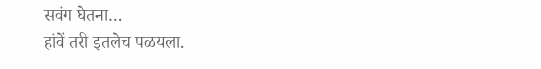सवंग घेतना…
हांवें तरी इतलेच पळयला.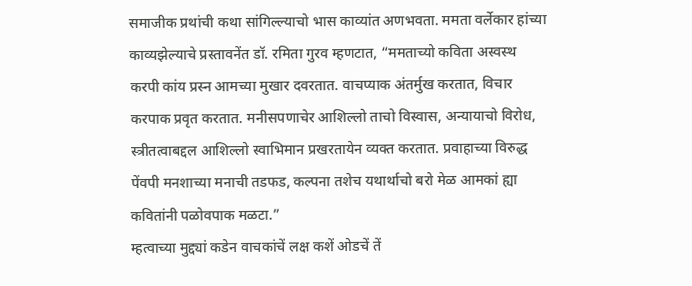समाजीक प्रथांची कथा सांगिल्ल्याचो भास काव्यांत अणभवता. ममता वर्लेकार हांच्या काव्यझेल्याचे प्रस्तावनेंत डॉ. रमिता गुरव म्हणटात, “ममताच्यो कविता अस्वस्थ करपी कांय प्रस्न आमच्या मुखार दवरतात. वाचप्याक अंतर्मुख करतात, विचार करपाक प्रवृत करतात. मनीसपणाचेर आशिल्लो ताचो विस्वास, अन्यायाचो विरोध, स्त्रीतत्वाबद्दल आशिल्लो स्वाभिमान प्रखरतायेन व्यक्त करतात. प्रवाहाच्या विरुद्ध पेंवपी मनशाच्या मनाची तडफड, कल्पना तशेच यथार्थाचो बरो मेळ आमकां ह्या कवितांनी पळोवपाक मळटा.”
म्हत्वाच्या मुद्द्यां कडेन वाचकांचें लक्ष कशें ओडचें तें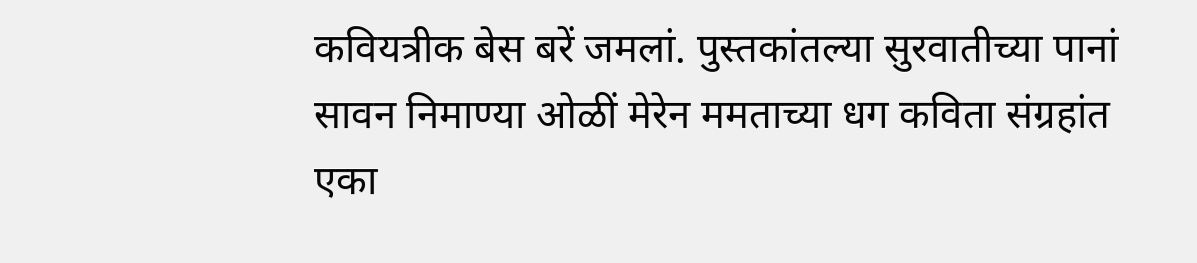कवियत्रीक बेस बरें जमलां. पुस्तकांतल्या सुरवातीच्या पानां सावन निमाण्या ओळीं मेरेन ममताच्या धग कविता संग्रहांत एका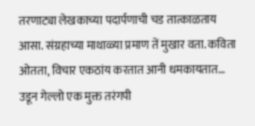तरणाट्या लेखकाच्या पदार्पणाची चड तात्काळताय आसा. संग्रहाच्या माथाळ्या प्रमाण तें मुखार वता. कविता ओतता, विचार एकठांय करतात आनी धमकायतात… उडून गेल्लो एक मुक्त तरंगपी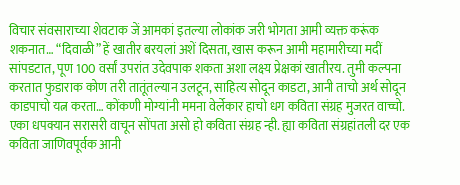विचार संवसाराच्या शेवटाक जें आमकां इतल्या लोकांक जरी भोगता आमी व्यक्त करूंक शकनात… “दिवाळी” हें खातीर बरयलां अशें दिसता, खास करून आमी महामारीच्या मदीं सांपडटात, पूण 100 वर्सां उपरांत उदेवपाक शकता अशा लक्ष्य प्रेक्षकां खातीरय. तुमी कल्पना करतात फुडाराक कोण तरी तातूंतल्यान उलटून, साहित्य सोदून काडटा, आनी ताचो अर्थ सोदून काडपाचो यत्न करता… कोंकणी मोग्यांनी ममना वेर्लेकार हाचो धग कविता संग्रह मुजरत वाच्चो.
एका धपक्यान सरासरी वाचून सोंपता असो हो कविता संग्रह न्ही. ह्या कविता संग्रहांतली दर एक कविता जाणिवपूर्वक आनी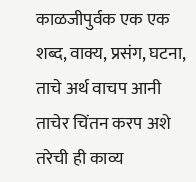काळजीपुर्वक एक एक शब्द, वाक्य, प्रसंग, घटना, ताचे अर्थ वाचप आनी ताचेर चिंतन करप अशे तरेची ही काव्य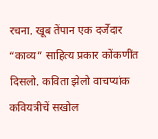रचना. खूब तेंपान एक दर्जेदार “काव्य” साहित्य प्रकार कोंकणींत दिसलो. कविता झेलो वाचप्यांक कवियत्रीचें सखोल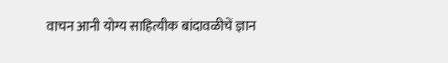वाचन आनी योग्य साहित्यीक बांदावळीचें ज्ञान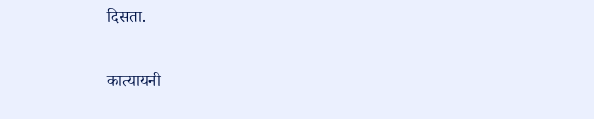दिसता.

कात्यायनी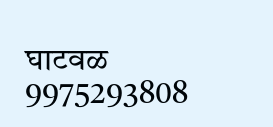घाटवळ
9975293808